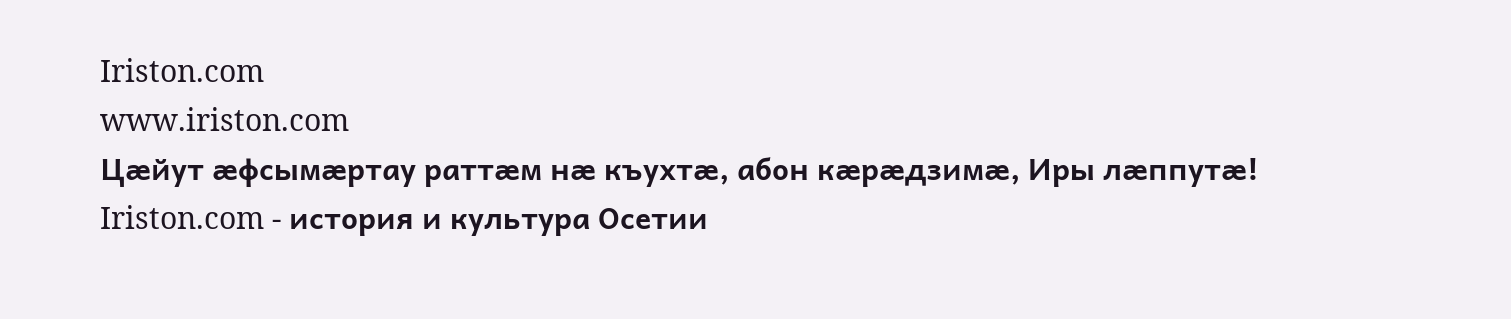Iriston.com
www.iriston.com
Цæйут æфсымæртау раттæм нæ къухтæ, абон кæрæдзимæ, Иры лæппутæ!
Iriston.com - история и культура Осетии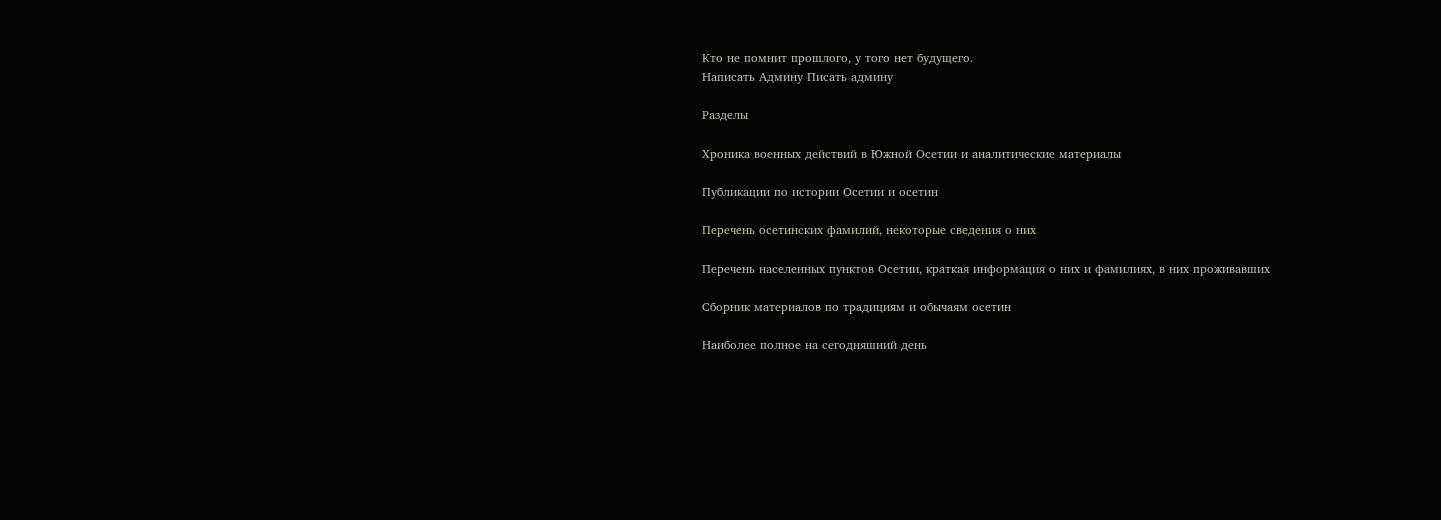Кто не помнит прошлого, у того нет будущего.
Написать Админу Писать админу

Разделы

Хроника военных действий в Южной Осетии и аналитические материалы

Публикации по истории Осетии и осетин

Перечень осетинских фамилий, некоторые сведения о них

Перечень населенных пунктов Осетии, краткая информация о них и фамилиях, в них проживавших

Сборник материалов по традициям и обычаям осетин

Наиболее полное на сегодняшний день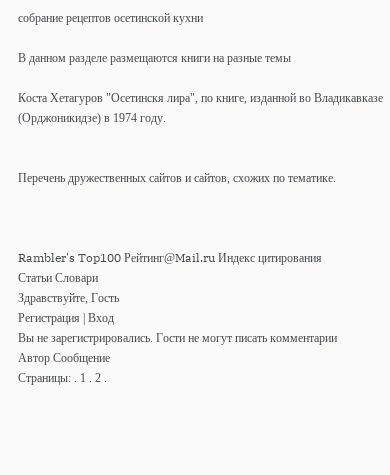собрание рецептов осетинской кухни

В данном разделе размещаются книги на разные темы

Коста Хетагуров "Осетинскя лира", по книге, изданной во Владикавказе (Орджоникидзе) в 1974 году.


Перечень дружественных сайтов и сайтов, схожих по тематике.



Rambler's Top100 Рейтинг@Mail.ru Индекс цитирования
Статьи Словари
Здравствуйте, Гость
Регистрация | Вход
Вы не зарегистрировались. Гости не могут писать комментарии
Автор Сообщение
Страницы: . 1 . 2 .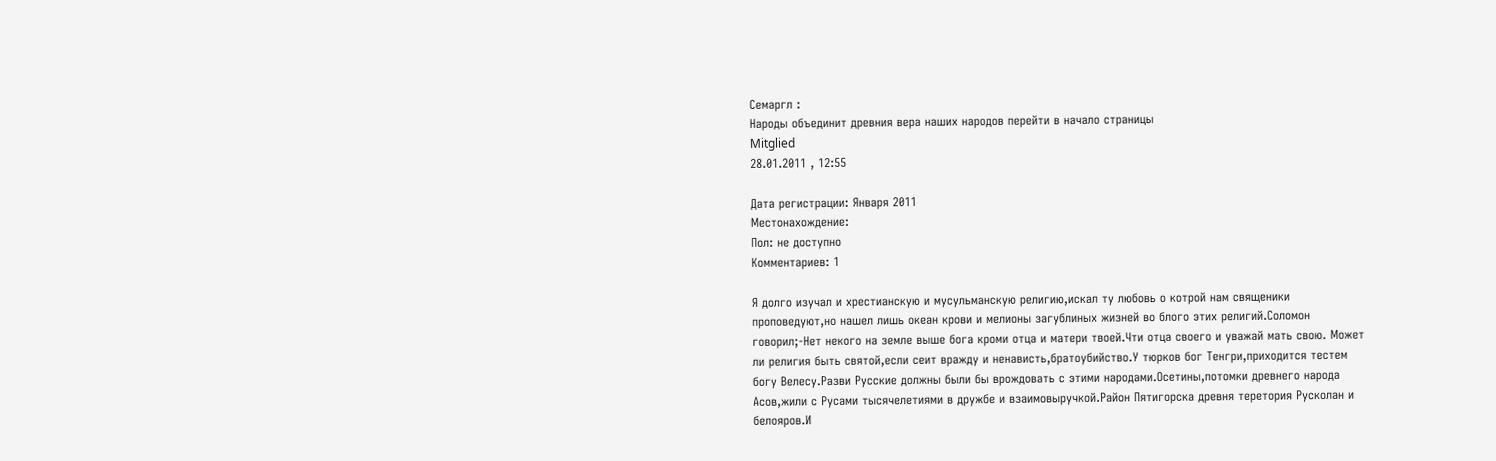Семаргл :
Народы объединит древния вера наших народов перейти в начало страницы
Mitglied
28.01.2011 , 12:55

Дата регистрации: Января 2011
Местонахождение:
Пол: не доступно
Комментариев: 1

Я долго изучал и хрестианскую и мусульманскую религию,искал ту любовь о котрой нам священики проповедуют,но нашел лишь океан крови и мелионы загублиных жизней во блого этих религий.Соломон говорил;-Нет некого на земле выше бога кроми отца и матери твоей.Чти отца своего и уважай мать свою. Может ли религия быть святой,если сеит вражду и ненависть,братоубийство.У тюрков бог Тенгри,приходится тестем богу Велесу.Разви Русские должны были бы врождовать с этими народами.Осетины,потомки древнего народа Асов,жили с Русами тысячелетиями в дружбе и взаимовыручкой.Район Пятигорска древня теретория Русколан и белояров.И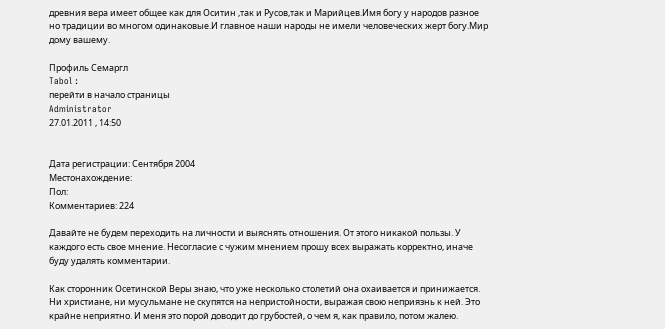древния вера имеет общее как для Оситин ,так и Русов,так и Марийцев.Имя богу у народов разное но традиции во многом одинаковые.И главное наши народы не имели человеческих жерт богу.Мир дому вашему.

Профиль Семаргл
Tabol :
перейти в начало страницы
Administrator
27.01.2011 , 14:50


Дата регистрации: Сентября 2004
Местонахождение:
Пол:
Комментариев: 224

Давайте не будем переходить на личности и выяснять отношения. От этого никакой пользы. У каждого есть свое мнение. Несогласие с чужим мнением прошу всех выражать корректно, иначе буду удалять комментарии.

Как сторонник Осетинской Веры знаю, что уже несколько столетий она охаивается и принижается. Ни христиане, ни мусульмане не скупятся на непристойности, выражая свою неприязнь к ней. Это крайне неприятно. И меня это порой доводит до грубостей, о чем я, как правило, потом жалею.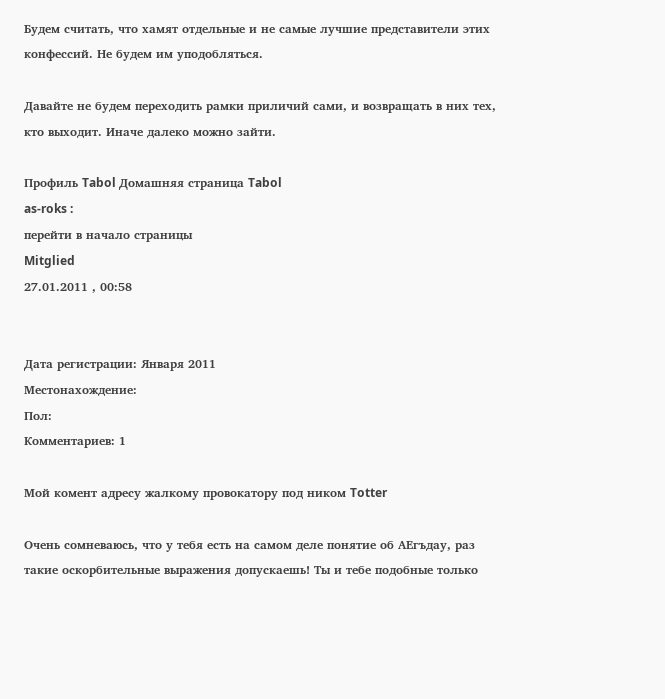Будем считать, что хамят отдельные и не самые лучшие представители этих конфессий. Не будем им уподобляться.

Давайте не будем переходить рамки приличий сами, и возвращать в них тех, кто выходит. Иначе далеко можно зайти.

Профиль Tabol Домашняя страница Tabol
as-roks :
перейти в начало страницы
Mitglied
27.01.2011 , 00:58


Дата регистрации: Января 2011
Местонахождение:
Пол:
Комментариев: 1

Мой комент адресу жалкому провокатору под ником Totter

Очень сомневаюсь, что у тебя есть на самом деле понятие об АЕгъдау, раз такие оскорбительные выражения допускаешь! Ты и тебе подобные только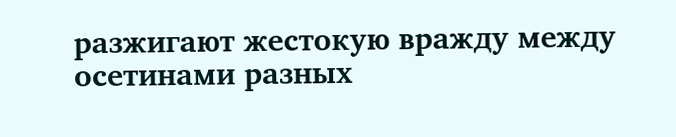разжигают жестокую вражду между осетинами разных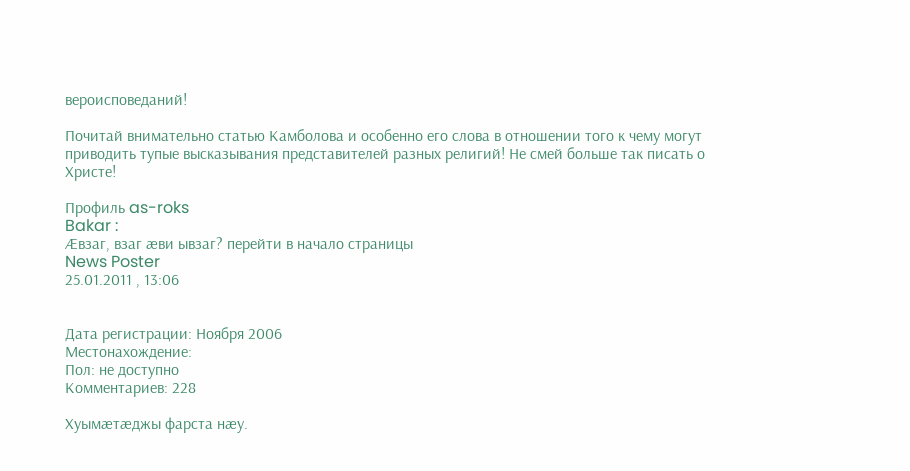вероисповеданий!

Почитай внимательно статью Камболова и особенно его слова в отношении того к чему могут приводить тупые высказывания представителей разных религий! Не смей больше так писать о Христе!

Профиль as-roks
Bakar :
Æвзаг, взаг æви ывзаг? перейти в начало страницы
News Poster
25.01.2011 , 13:06


Дата регистрации: Ноября 2006
Местонахождение:
Пол: не доступно
Комментариев: 228

Хуымæтæджы фарста нæу.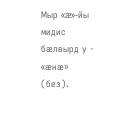Мыр «æ»-йы мидис бæлвырд у - «æнæ» (без).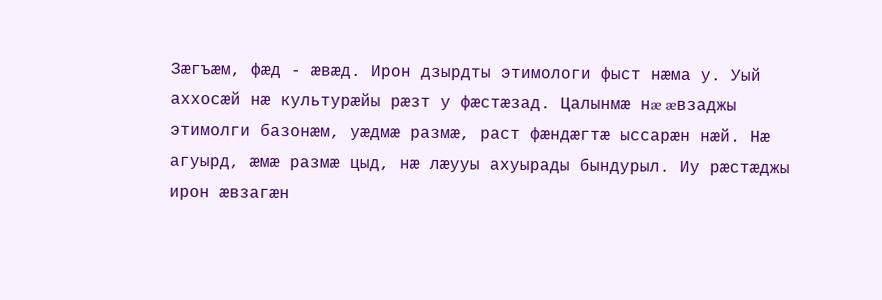Зæгъæм, фæд - æвæд. Ирон дзырдты этимологи фыст нæма у. Уый аххосæй нæ культурæйы рæзт у фæстæзад. Цалынмæ нæ æвзаджы этимолги базонæм, уæдмæ размæ, раст фæндæгтæ ыссарæн нæй. Нæ агуырд, æмæ размæ цыд, нæ лæууы ахуырады бындурыл. Иу рæстæджы ирон æвзагæн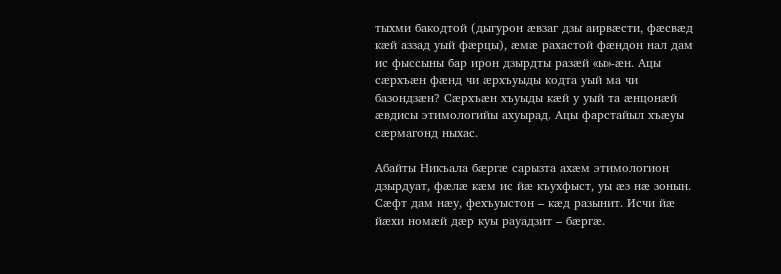тыхми бакодтой (дыгурон æвзаг дзы аирвæсти, фæсвæд кæй аззад уый фæрцы), æмæ рахастой фæндон нал дам ис фыссыны бар ирон дзырдты разæй «ы»-æн. Ацы сæрхъæн фæнд чи æрхъуыды кодта уый ма чи базондзæн? Сæрхъæн хъуыды кæй у уый та æнцонæй æвдисы этимологийы ахуырад. Ацы фарстайыл хъæуы сæрмагонд ныхас.

Абайты Никъала бæргæ сарызта ахæм этимологион дзырдуат, фæлæ кæм ис йæ къухфыст, уы æз нæ зонын. Сæфт дам нæу, фехъуыстон – кæд разынит. Исчи йæ йæхи номæй дæр куы рауадзит – бæргæ.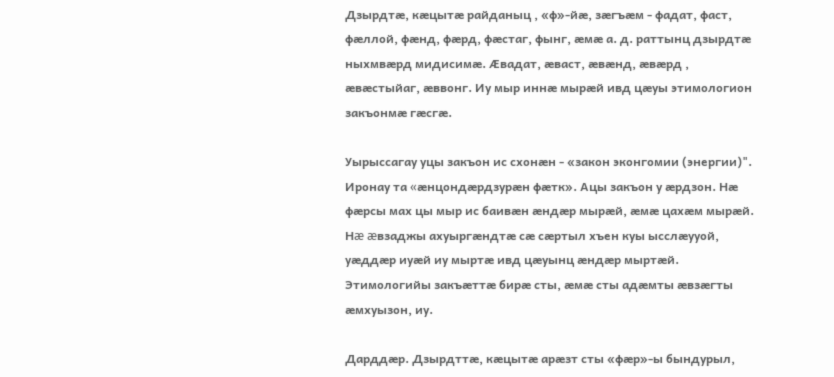Дзырдтæ, кæцытæ райданыц , «ф»-йæ, зæгъæм - фадат, фаст, фæллой, фæнд, фæрд, фæстаг, фынг, æмæ а. д. раттынц дзырдтæ ныхмвæрд мидисимæ. Æвадат, æваст, æвæнд, æвæрд , æвæстыйаг, æввонг. Иу мыр иннæ мырæй ивд цæуы этимологион закъонмæ гæсгæ.

Уырыссагау уцы закъон ис схонæн - «закон эконгомии (энергии)". Иронау та «æнцондæрдзурæн фæтк». Ацы закъон у æрдзон. Нæ фæрсы мах цы мыр ис баивæн æндæр мырæй, æмæ цахæм мырæй. Нæ æвзаджы ахуыргæндтæ сæ сæртыл хъен куы ысслæууой, уæддæр иуæй иу мыртæ ивд цæуынц æндæр мыртæй. Этимологийы закъæттæ бирæ сты, æмæ сты адæмты æвзæгты æмхуызон, иу.

Дарддæр. Дзырдттæ, кæцытæ арæзт сты «фæр»-ы бындурыл,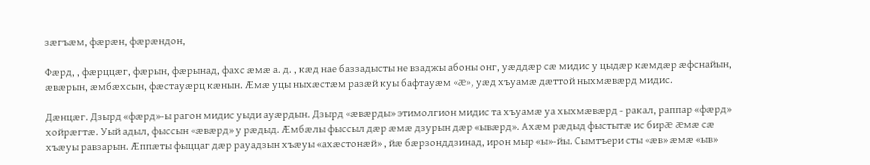зæгъæм, фæрæн, фæрæндон,

Фæрд, , фæрццæг, фæрын, фæрынад, фахс æмæ а. д. , кæд нае баззадысты не взаджы абоны онг, уæддæр сæ мидис у цыдæр кæмдæр æфснайын, æвæрын, æмбæхсын, фæстауæрц кæнын. Æмæ уцы ныхæстæм разæй куы бафтауæм «æ», уæд хъуамæ дæттой ныхмæвæрд мидис.

Дæнцæг. Дзырд «фæрд»-ы рагон мидис уыди ауæрдын. Дзырд «æвæрды» этимолгион мидис та хъуамæ уа хыхмæвæрд - ракал, раппар «фæрд» хойрæгтæ. Уый адыл, фыссын «æвæрд» у рæдыд. Æмбæлы фыссыл дæр æмæ дзурын дæр «ывæрд». Ахæм рæдыд фыстытæ ис бирæ æмæ сæ хъæуы равзарын. Æппæты фыццаг дæр рауадзын хъæуы «ахæстонæй» , йæ бæрзонддзинад, ирон мыр «ы»-йы. Сымтъери сты «æв» æмæ «ыв»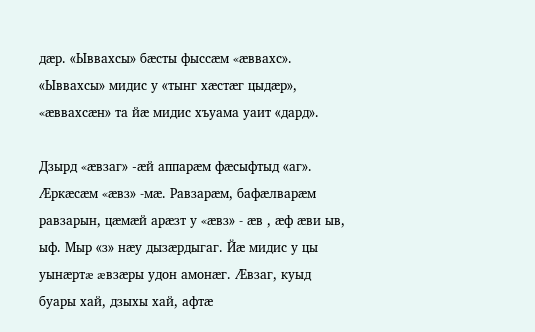дæр. «Ыввахсы» бæсты фыссæм «æввахс». «Ыввахсы» мидис у «тынг хæстæг цыдæр», «æввахсæн» та йæ мидис хъуама уаит «дард».

Дзырд «æвзаг» -æй аппарæм фæсыфтыд «аг». Æркæсæм «æвз» -мæ. Равзарæм, бафæлварæм равзарын, цæмæй арæзт у «æвз» - æв , æф æви ыв, ыф. Мыр «з» нæу дызæрдыгаг. Йæ мидис у цы уынæртæ æвзæры удон амонæг. Æвзаг, куыд буары хай, дзыхы хай, афтæ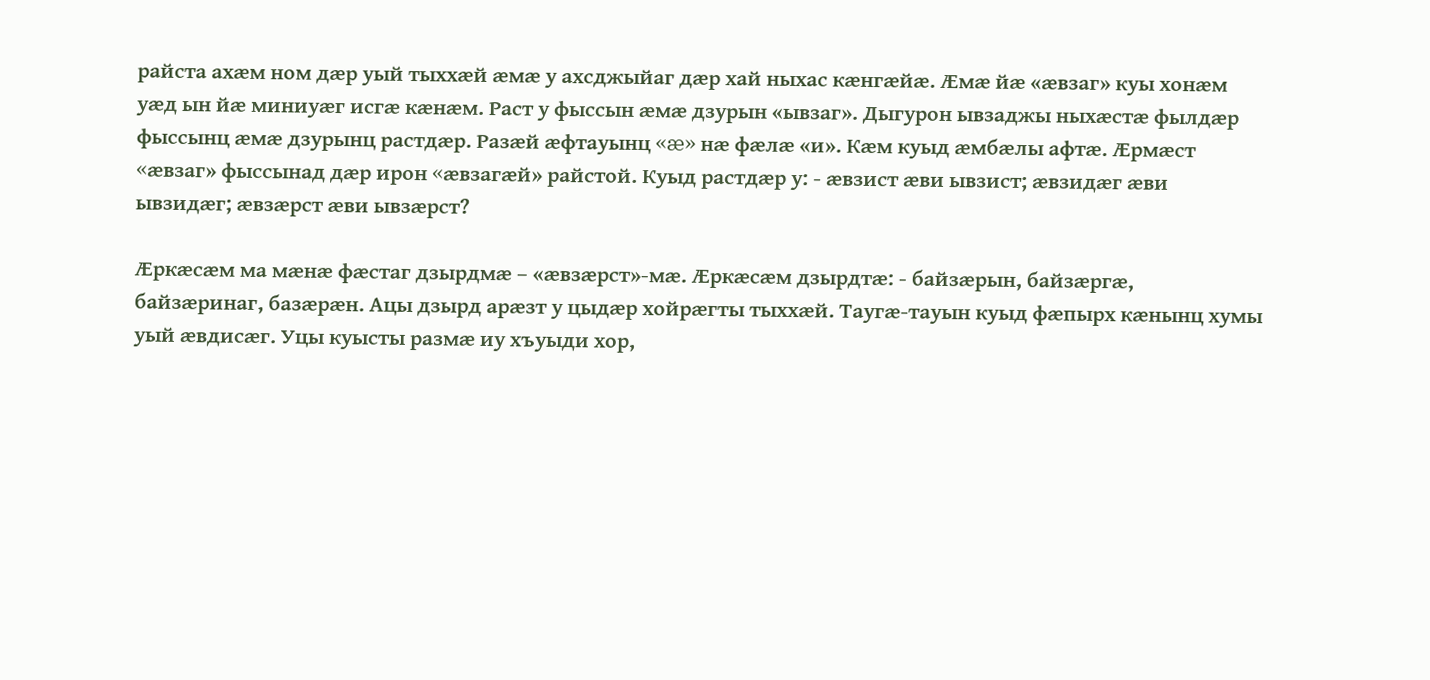райста ахæм ном дæр уый тыххæй æмæ у ахсджыйаг дæр хай ныхас кæнгæйæ. Æмæ йæ «æвзаг» куы хонæм уæд ын йæ миниуæг исгæ кæнæм. Раст у фыссын æмæ дзурын «ывзаг». Дыгурон ывзаджы ныхæстæ фылдæр фыссынц æмæ дзурынц растдæр. Разæй æфтауынц «æ» нæ фæлæ «и». Кæм куыд æмбæлы афтæ. Æрмæст «æвзаг» фыссынад дæр ирон «æвзагæй» райстой. Куыд растдæр у: - æвзист æви ывзист; æвзидæг æви ывзидæг; æвзæрст æви ывзæрст?

Æркæсæм ма мæнæ фæстаг дзырдмæ – «æвзæрст»-мæ. Æркæсæм дзырдтæ: - байзæрын, байзæргæ, байзæринаг, базæрæн. Ацы дзырд арæзт у цыдæр хойрæгты тыххæй. Таугæ-тауын куыд фæпырх кæнынц хумы уый æвдисæг. Уцы куысты размæ иу хъуыди хор,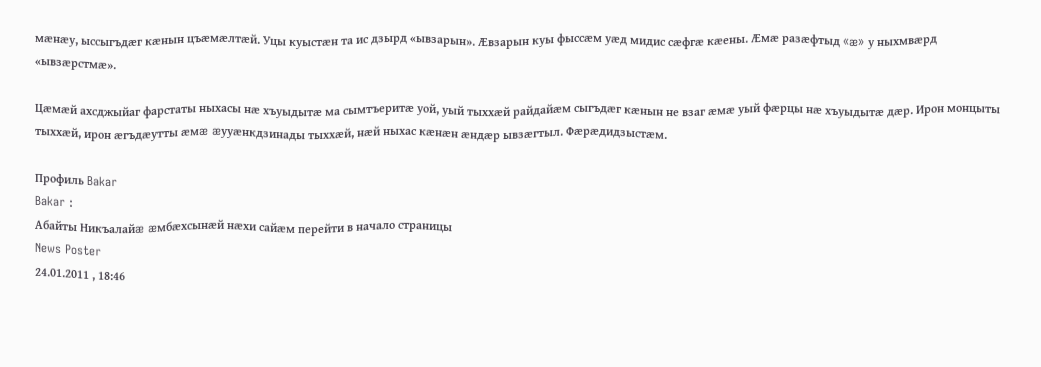мæнæу, ыссыгъдæг кæнын цъæмæлтæй. Уцы куыстæн та ис дзырд «ывзарын». Æвзарын куы фыссæм уæд мидис сæфгæ кæены. Æмæ разæфтыд «æ» у ныхмвæрд «ывзæрстмæ».

Цæмæй ахсджыйаг фарстаты ныхасы нæ хъуыдытæ ма сымтъеритæ уой, уый тыххæй райдайæм сыгъдæг кæнын не взаг æмæ уый фæрцы нæ хъуыдытæ дæр. Ирон монцыты тыххæй, ирон æгъдæутты æмæ æууæнкдзинады тыххæй, нæй ныхас кæнæн æндæр ывзæгтыл. Фæрæдидзыстæм.

Профиль Bakar
Bakar :
Абайты Никъалайæ æмбæхсынæй нæхи сайæм перейти в начало страницы
News Poster
24.01.2011 , 18:46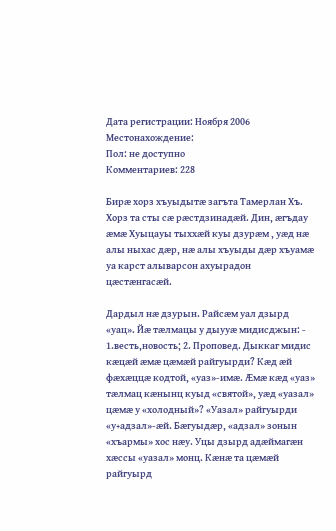Дата регистрации: Ноября 2006
Местонахождение:
Пол: не доступно
Комментариев: 228

Бирæ хорз хъуыдытæ загъта Тамерлан Хъ. Хорз та сты сæ рæстдзинадæй. Дин, æгъдау æмæ Хуыцауы тыххæй куы дзурæм , уæд нæ алы ныхас дæр, нæ алы хъуыды дæр хъуамæ уа карст алыварсон ахуырадон цæстæнгасæй.

Дардыл нæ дзурын. Райсæм уал дзырд «уац». Йæ тæлмацы у дыууæ мидисджын: - 1.весть,новость; 2. Проповед. Дыккаг мидис кæцæй æмæ цæмæй райгуырди? Кæд æй фæхæццæ кодтой, «уаз»-имæ. Æмæ кæд «уаз» тæлмац кæнынц куыд «святой», уæд «уазал» цæмæ у «холодный»? «Уазал» райгуырди «у+адзал»-æй. Бæгуыдæр, «адзал» зонын «хъармы» хос нæу. Уцы дзырд адæймагæн хæссы «уазал» монц. Кæнæ та цæмæй райгуырд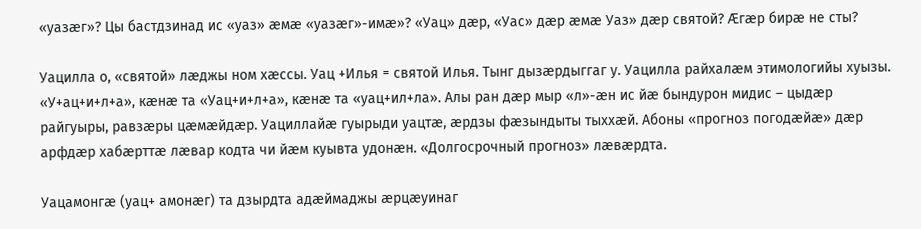«уазæг»? Цы бастдзинад ис «уаз» æмæ «уазæг»-имæ»? «Уац» дæр, «Уас» дæр æмæ Уаз» дæр святой? Æгæр бирæ не сты?

Уацилла о, «святой» лæджы ном хæссы. Уац +Илья = святой Илья. Тынг дызæрдыггаг у. Уацилла райхалæм этимологийы хуызы. «У+ац+и+л+а», кæнæ та «Уац+и+л+а», кæнæ та «уац+ил+ла». Алы ран дæр мыр «л»-æн ис йæ бындурон мидис – цыдæр райгуыры, равзæры цæмæйдæр. Уациллайæ гуырыди уацтæ, æрдзы фæзындыты тыххæй. Абоны «прогноз погодæйæ» дæр арфдæр хабæрттæ лæвар кодта чи йæм куывта удонæн. «Долгосрочный прогноз» лæвæрдта.

Уацамонгæ (уац+ амонæг) та дзырдта адæймаджы æрцæуинаг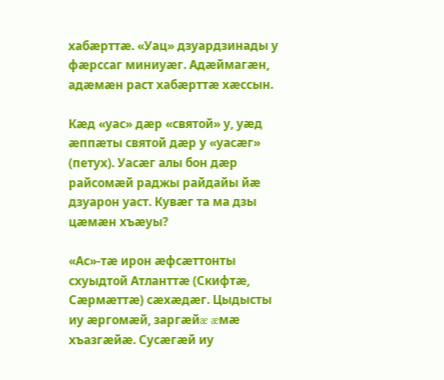хабæрттæ. «Уац» дзуардзинады у фæрссаг миниуæг. Адæймагæн, адæмæн раст хабæрттæ хæссын.

Кæд «уас» дæр «святой» у, уæд æппæты святой дæр у «уасæг» (петух). Уасæг алы бон дæр райсомæй раджы райдайы йæ дзуарон уаст. Кувæг та ма дзы цæмæн хъæуы?

«Ас»-тæ ирон æфсæттонты схуыдтой Атланттæ (Скифтæ, Сæрмæттæ) сæхæдæг. Цыдысты иу æргомæй, заргæйæ æмæ хъазгæйæ. Сусæгæй иу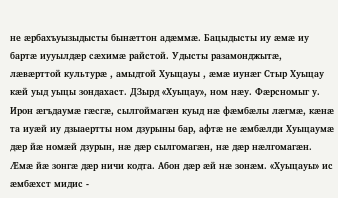не æрбахъуызыдысты бынæттон адæммæ. Бацыдысты иу æмæ иу бартæ иууылдæр сæхимæ райстой. Удысты разамонджытæ, лæвæрттой культурæ , амыдтой Хуыцауы , æмæ иунæг Стыр Хуыцау кæй уыд уыцы зондахаст. ДЗырд «Хуыцау», ном нæу. Фæрсномыг у. Ирон æгъдаумæ гæсгæ, сылгоймагæн куыд нæ фæмбæлы лæгмæ, кæнæ та иуæй иу дзыаертты ном дзурыны бар, афтæ не æмбæлди Хуыцаумæ дæр йæ номæй дзурын, нæ дæр сылгомагæн, нæ дæр нæлгомагæн. Æмæ йæ зонгæ дæр ничи кодта. Абон дæр æй нæ зонæм. «Хуыцауы» ис æмбæхст мидис -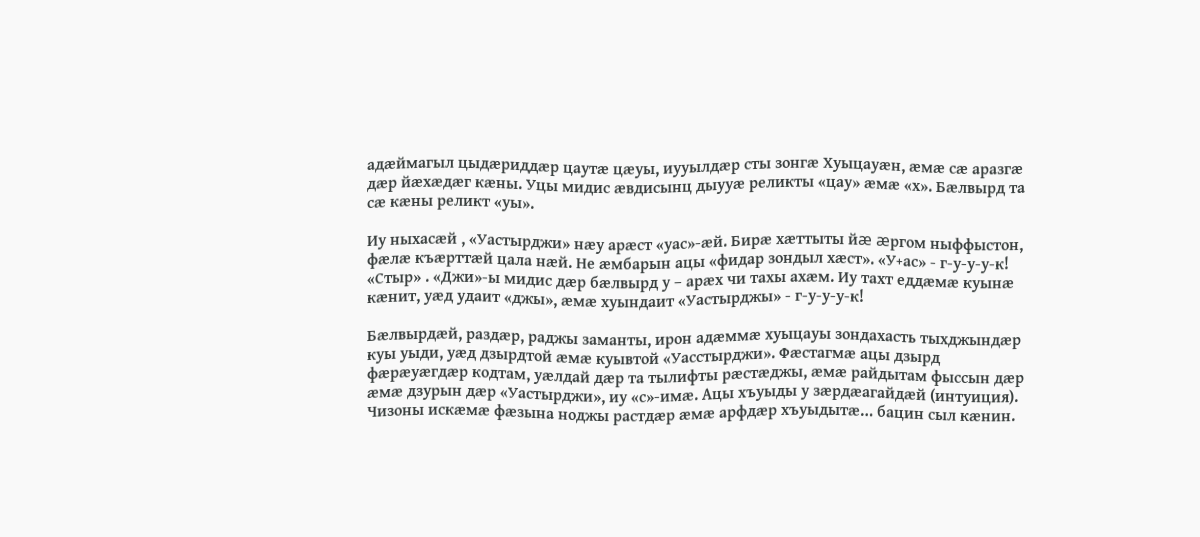адæймагыл цыдæриддæр цаутæ цæуы, иууылдæр сты зонгæ Хуыцауæн, æмæ сæ аразгæ дæр йæхæдæг кæны. Уцы мидис æвдисынц дыууæ реликты «цау» æмæ «х». Бæлвырд та сæ кæны реликт «уы».

Иу ныхасæй , «Уастырджи» нæу арæст «уас»-æй. Бирæ хæттыты йæ æргом ныффыстон, фæлæ къæрттæй цала нæй. Не æмбарын ацы «фидар зондыл хæст». «У+ас» - г-у-у-у-к! «Стыр» . «Джи»-ы мидис дæр бæлвырд у – арæх чи тахы ахæм. Иу тахт еддæмæ куынæ кæнит, уæд удаит «джы», æмæ хуындаит «Уастырджы» - г-у-у-у-к!

Бæлвырдæй, раздæр, раджы заманты, ирон адæммæ хуыцауы зондахасть тыхджындæр куы уыди, уæд дзырдтой æмæ куывтой «Уасстырджи». Фæстагмæ ацы дзырд фæрæуæгдæр кодтам, уæлдай дæр та тылифты рæстæджы, æмæ райдытам фыссын дæр æмæ дзурын дæр «Уастырджи», иу «с»-имæ. Ацы хъуыды у зæрдæагайдæй (интуиция). Чизоны искæмæ фæзына ноджы растдæр æмæ арфдæр хъуыдытæ… бацин сыл кæнин.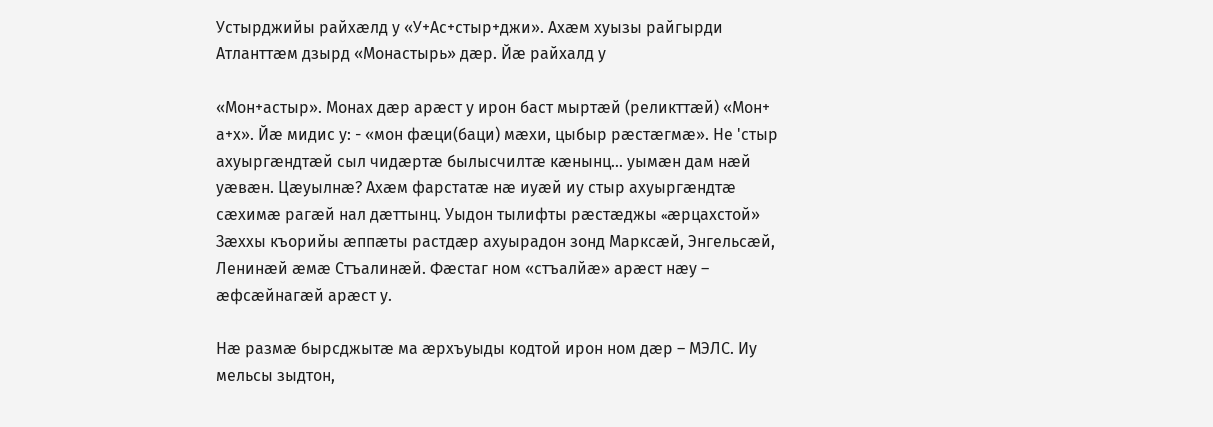Устырджийы райхæлд у «У+Ас+стыр+джи». Ахæм хуызы райгырди Атланттæм дзырд «Монастырь» дæр. Йæ райхалд у

«Мон+астыр». Монах дæр арæст у ирон баст мыртæй (реликттæй) «Мон+ а+х». Йæ мидис у: - «мон фæци(баци) мæхи, цыбыр рæстæгмæ». Не 'стыр ахуыргæндтæй сыл чидæртæ былысчилтæ кæнынц… уымæн дам нæй уæвæн. Цæуылнæ? Ахæм фарстатæ нæ иуæй иу стыр ахуыргæндтæ сæхимæ рагæй нал дæттынц. Уыдон тылифты рæстæджы «æрцахстой» Зæххы къорийы æппæты растдæр ахуырадон зонд Марксæй, Энгельсæй, Ленинæй æмæ Стъалинæй. Фæстаг ном «стъалйæ» арæст нæу – æфсæйнагæй арæст у.

Нæ размæ бырсджытæ ма æрхъуыды кодтой ирон ном дæр – МЭЛС. Иу мельсы зыдтон,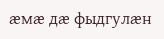æмæ дæ фыдгулæн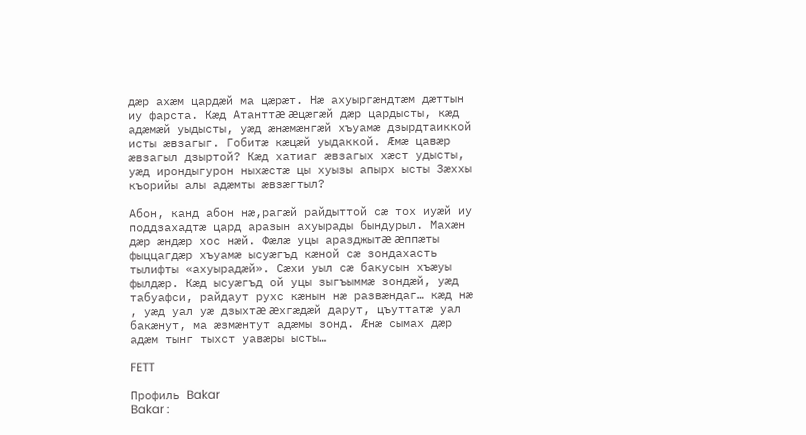дæр ахæм цардæй ма цæрæт. Нæ ахуыргæндтæм дæттын иу фарста. Кæд Атанттæ æцæгæй дæр цардысты, кæд адæмæй уыдысты, уæд æнæмæнгæй хъуамæ дзырдтаиккой исты æвзагыг. Гобитæ кæцæй уыдаккой. Æмæ цавæр æвзагыл дзыртой? Кæд хатиаг æвзагых хæст удысты, уæд ирондыгурон ныхæстæ цы хуызы апырх ысты Зæххы къорийы алы адæмты æвзæгтыл?

Абон, канд абон нæ,рагæй райдыттой сæ тох иуæй иу поддзахадтæ цард аразын ахуырады бындурыл. Махæн дæр æндæр хос нæй. Фæлæ уцы аразджытæ æппæты фыццагдæр хъуамæ ысуæгъд кæной сæ зондахасть тылифты «ахуырадæй». Сæхи уыл сæ бакусын хъæуы фылдæр. Кæд ысуæгъд ой уцы зыгъыммæ зондæй, уæд табуафси, райдаут рухс кæнын нæ развæндаг… кæд нæ , уæд уал уæ дзыхтæ æхгæдæй дарут, цъуттатæ уал бакæнут, ма æзмæнтут адæмы зонд. Æнæ сымах дæр адæм тынг тыхст уавæры ысты…

FETT

Профиль Bakar
Bakar :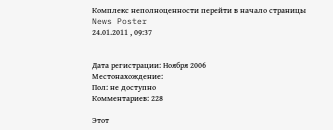Комплекс неполноценности перейти в начало страницы
News Poster
24.01.2011 , 09:37


Дата регистрации: Ноября 2006
Местонахождение:
Пол: не доступно
Комментариев: 228

Этот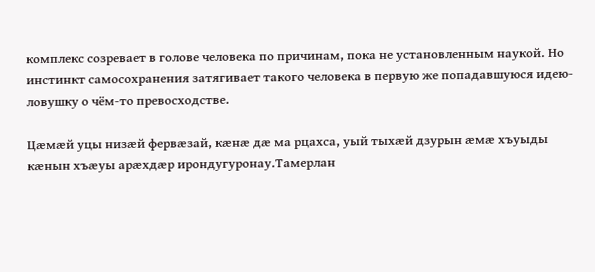комплекс созревает в голове человека по причинам, пока не установленным наукой. Но инстинкт самосохранения затягивает такого человека в первую же попадавшуюся идею-ловушку о чём-то превосходстве.

Цæмæй уцы низæй фервæзай, кæнæ дæ ма рцахса, уый тыхæй дзурын æмæ хъуыды кæнын хъæуы арæхдæр ирондугуронау.Тамерлан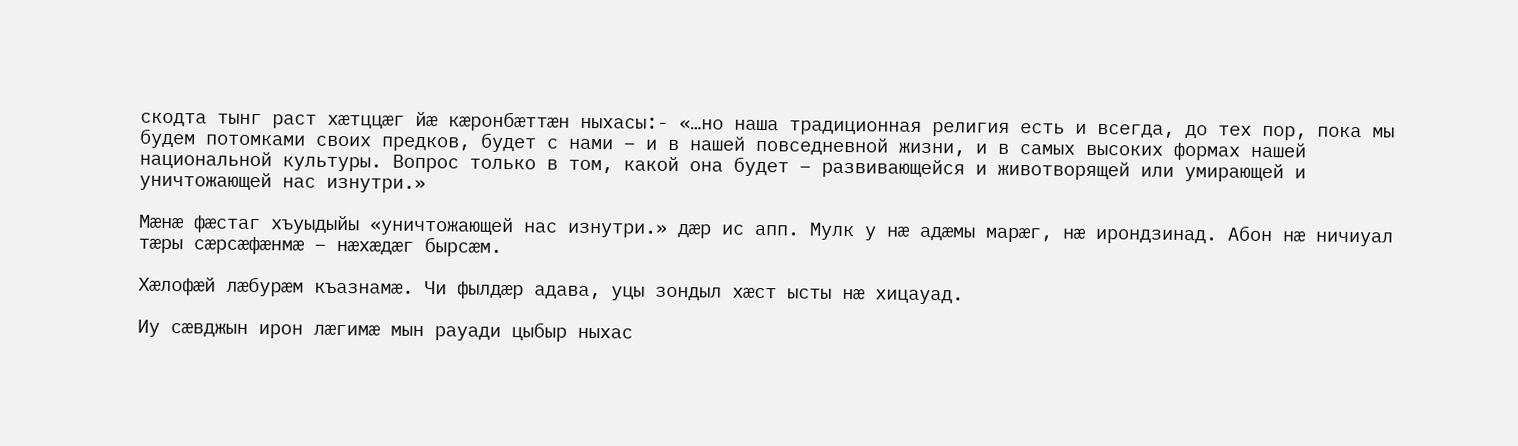скодта тынг раст хæтццæг йæ кæронбæттæн ныхасы:- «…но наша традиционная религия есть и всегда, до тех пор, пока мы будем потомками своих предков, будет с нами – и в нашей повседневной жизни, и в самых высоких формах нашей национальной культуры. Вопрос только в том, какой она будет – развивающейся и животворящей или умирающей и уничтожающей нас изнутри.»

Мæнæ фæстаг хъуыдыйы «уничтожающей нас изнутри.» дæр ис апп. Мулк у нæ адæмы марæг, нæ ирондзинад. Абон нæ ничиуал тæры сæрсæфæнмæ – нæхæдæг бырсæм.

Хæлофæй лæбурæм къазнамæ. Чи фылдæр адава, уцы зондыл хæст ысты нæ хицауад.

Иу сæвджын ирон лæгимæ мын рауади цыбыр ныхас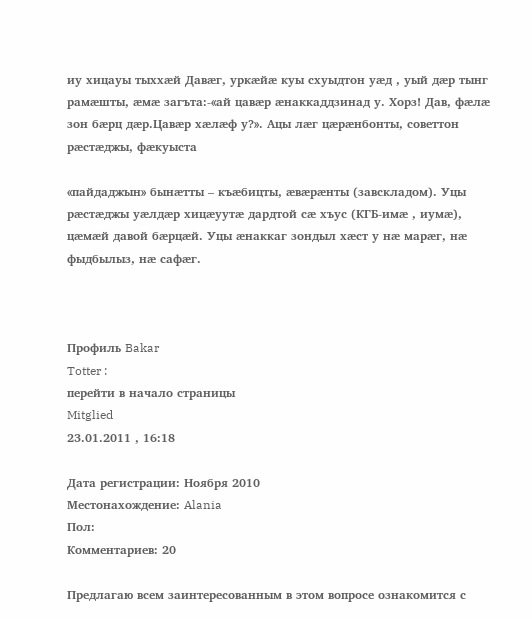иу хицауы тыххæй Давæг, уркæйæ куы схуыдтон уæд , уый дæр тынг рамæшты, æмæ загъта:-«ай цавæр æнаккаддзинад у. Хорз! Дав, фæлæ зон бæрц дæр.Цавæр хæлæф у?». Ацы лæг цæрæнбонты, советтон рæстæджы, фæкуыста

«пайдаджын» бынæтты – къæбицты, æвæрæнты (завскладом). Уцы рæстæджы уæлдæр хицæуутæ дардтой сæ хъус (КГБ-имæ , иумæ), цæмæй давой бæрцæй. Уцы æнаккаг зондыл хæст у нæ марæг, нæ фыдбылыз, нæ сафæг.



Профиль Bakar
Totter :
перейти в начало страницы
Mitglied
23.01.2011 , 16:18

Дата регистрации: Ноября 2010
Местонахождение: Alania
Пол:
Комментариев: 20

Предлагаю всем заинтересованным в этом вопросе ознакомится с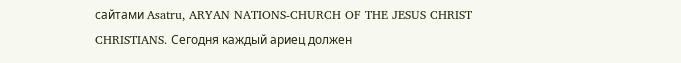сайтaми Asatru, ARYAN NATIONS-CHURCH OF THE JESUS CHRIST CHRISTIANS. Cегодня каждый ариец должен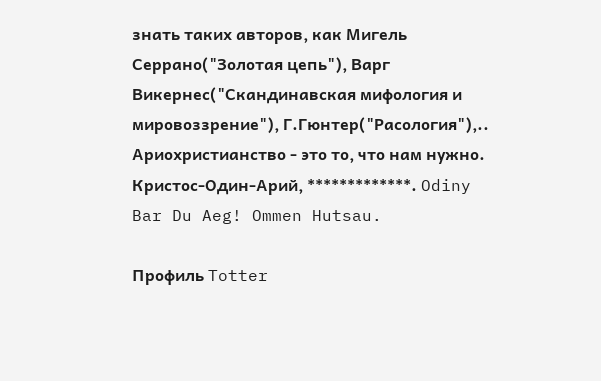знать таких авторов, как Мигель Серрано("Золотая цепь"), Варг Викернес("Скандинавская мифология и мировоззрение"), Г.Гюнтер("Расология"),.. Ариохристианство - это то, что нам нужно. Кристос-Один-Арий, *************. Odiny Bar Du Aeg! Ommen Hutsau.

Профиль Totter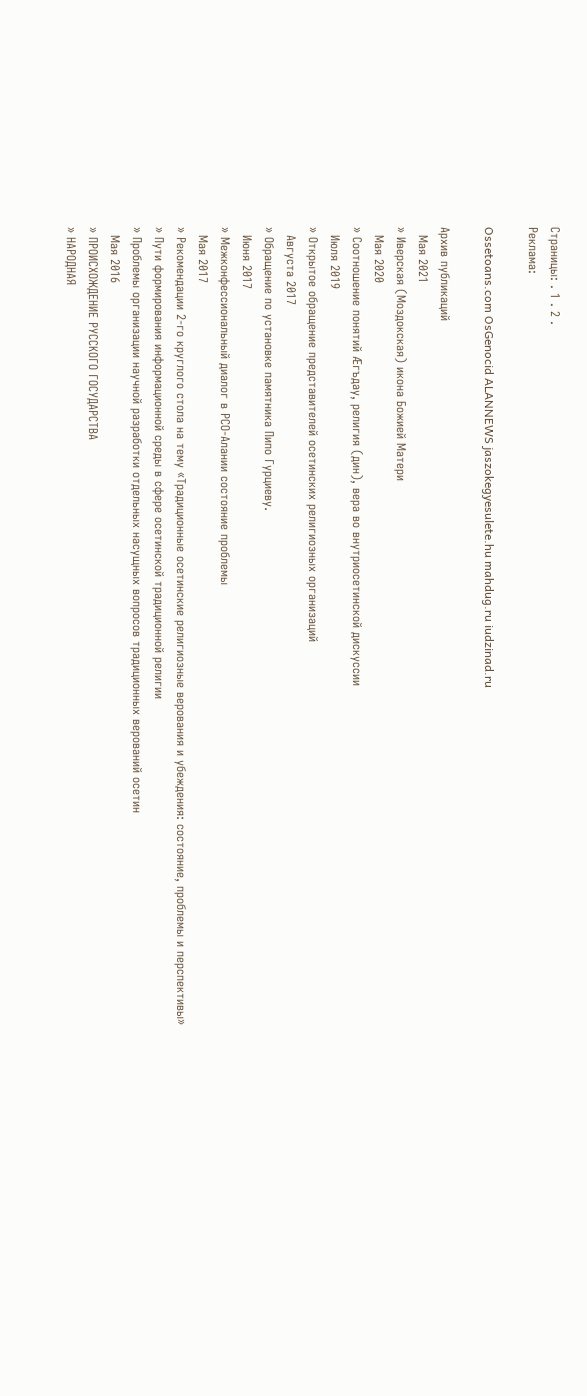Страницы: . 1 . 2 .
Реклама:

Ossetoans.com OsGenocid ALANNEWS jaszokegyesulete.hu mahdug.ru iudzinad.ru

Архив публикаций
  Мая 2021
» Иверская (Моздокская) икона Божией Матери
  Мая 2020
» Соотношение понятий Æгъдау, религия (дин), вера во внутриосетинской дискуссии
  Июля 2019
» Открытое обращение представителей осетинских религиозных организаций
  Августа 2017
» Обращение по установке памятника Пипо Гурциеву.
  Июня 2017
» Межконфессиональный диалог в РСО-Алании состояние проблемы
  Мая 2017
» Рекомендации 2-го круглого стола на тему «Традиционные осетинские религиозные верования и убеждения: состояние, проблемы и перспективы»
» Пути формирования информационной среды в сфере осетинской традиционной религии
» Проблемы организации научной разработки отдельных насущных вопросов традиционных верований осетин
  Мая 2016
» ПРОИСХОЖДЕНИЕ РУССКОГО ГОСУДАРСТВА
» НАРОДНАЯ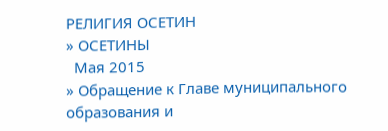РЕЛИГИЯ ОСЕТИН
» ОСЕТИНЫ
  Мая 2015
» Обращение к Главе муниципального образования и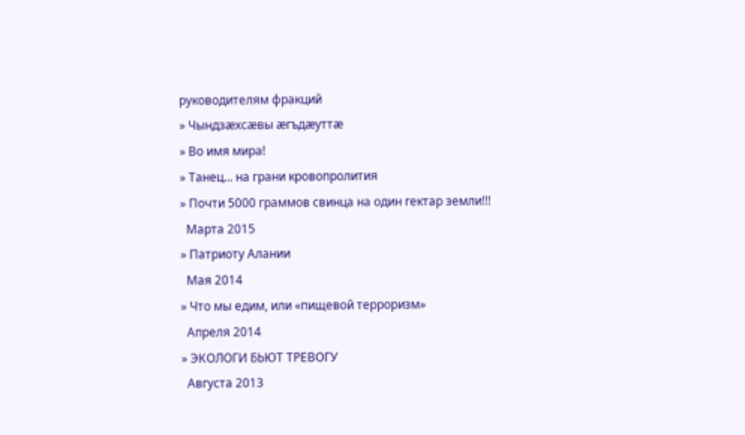руководителям фракций
» Чындзӕхсӕвы ӕгъдӕуттӕ
» Во имя мира!
» Танец... на грани кровопролития
» Почти 5000 граммов свинца на один гектар земли!!!
  Марта 2015
» Патриоту Алании
  Мая 2014
» Что мы едим, или «пищевой терроризм»
  Апреля 2014
» ЭКОЛОГИ БЬЮТ ТРЕВОГУ
  Августа 2013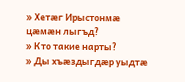» Хетӕг Ирыстонмӕ цӕмӕн лыгъд?
» Кто такие нарты?
» Ды хъæздыгдæр уыдтæ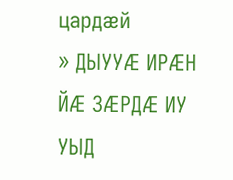цардæй
» ДЫУУӔ ИРӔН ЙӔ ЗӔРДӔ ИУ УЫД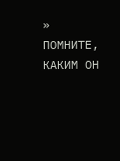» ПОМНИТЕ, КАКИМ ОН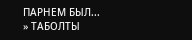ПАРНЕМ БЫЛ...
» ТАБОЛТЫ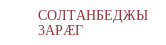СОЛТАНБЕДЖЫ 3АРӔГ